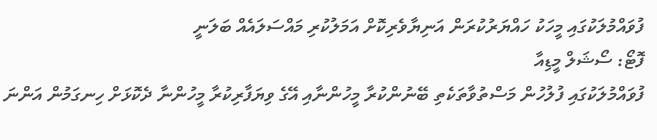ފުވައްމުލަކުގައި މީހަކު ހައްޔަރުކުރަން އަނިޔާވެރިކޮށް އަމަލުކުރި މައްސަލައެއް ބަލަނީ
ފޮޓޯ: ސޯޝަލް މީޑިއާ
ފުވައްމުލަކުގައި ފުލުހުން މަސްތުވާތަކެތި ބޭނުންކުރާ މީހުންނާއި އޭގެ ވިޔަފާރިކުރާ މީހުންނާ ދެކޮޅަށް ހިނގަމުން އަންނަ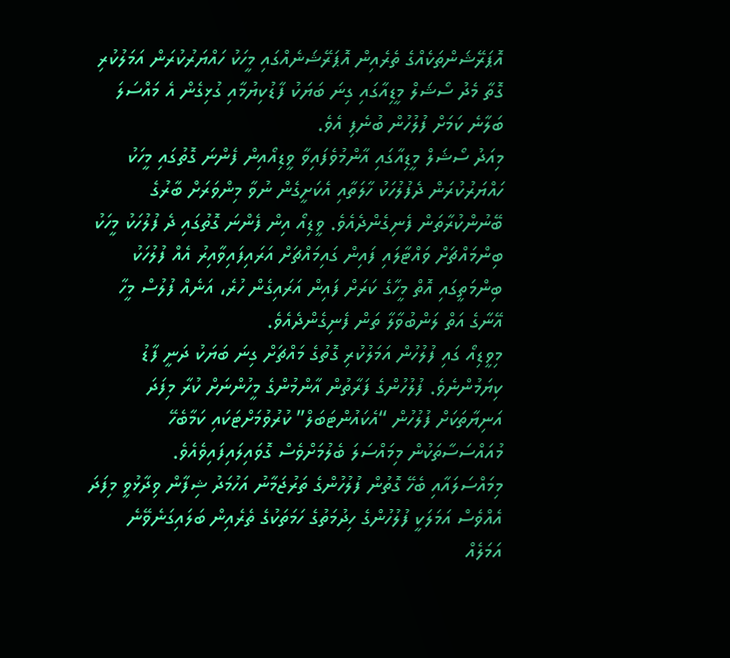އޮޕަރޭޝަންތަކެއްގެ ތެރެއިން އޮޕަރޭޝަނެއްގައި މީހަކު ހައްޔަރުކުރަން އަމަލުކުރި ގޮތާ މެދު ސޯޝަލް މީޑިއާގައި ގިނަ ބަޔަކު ފާޑުކިޔުމާއި ގުޅިގެން އެ މައްސަލަ ބަލާނެ ކަމަށް ފުލުހުން ބުނެފި އެވެ.
މިއަދު ސޯޝަލް މީޑިއާގައި އާންމުވެފައިވާ ވީޑިއޯއިން ފެންނަ ގޮތުގައި މީހަކު ހައްޔަރުކުރަން ދެފުލުހަކު ހާލަތާއި އެކަށީގެން ނުވާ މިންވަރަށް ބާރުގެ ބޭނުންކުރާތަން ފެނިގެންދެއެވެ. ވީޑިއޯ އިން ފެންނަ ގޮތުގައި ދެ ފުލުހަކު މީހަކު ބިންމައްޗަށް ވައްޓާލައި ފައިން ގައިމައްޗަށް އަރައިފައިވާއިރު އެއް ފުލުހަކު ބިންމަތީގައި އޮތް މީހާގެ ކަރަށް ފައިން އަރައިގެން ހުރެ، އަނެއް ފުލުސް މީހާ އޭނާގެ އަތް ލަންބުވާލާ ތަން ފެނިގެންދެއެވެ.
މިވީޑިއޯ ގައި ފުލުހުން އަމަލުކުރި ގޮތުގެ މައްޗަށް ގިނަ ބަޔަކު ދަނީ ފާޑު ކިޔަމުންނެވެ. ފުލުހުންގެ ފަރާތުން އާންމުންގެ މީހުންނަށް ކުރާ މިފަދަ އަނިޔާތަކަށް ފުލުހުން “އެކައުންޓަބަލް” ކުރުވުމަށްޓަކައި ކަމާބެހޭ މުއައްސަސާތަކުން މިމައްސަލަ ބެލުމަށްވެސް ގޮވައިލައިފައިވެއެވެ.
މިމައްސަލައާއި ބެހޭ ގޮތުން ފުލުހުންގެ ތަރުޖަމާނު އަހުމަދު ޝިފާން ވިދާޅުވީ މިފަދަ އެއްވެސް އަމަލަކީ ފުލުހުންގެ ހިދުމަތުގެ ހަމަތަކުގެ ތެރެއިން ބަލައިގަނެވޭނެ އަމަލެއް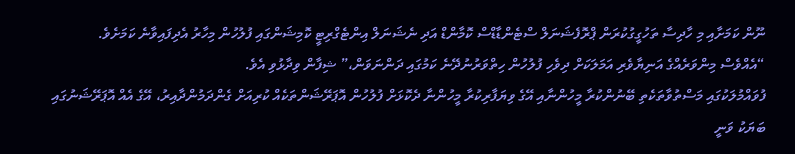ނޫން ކަމަށާއި މި ހާދިސާ ތަހުގީގުކުރަން ޕްރޮފެޝަނަލް ސްޓެންޑާޑްސް ކޮމާންޑް އަދި ނެޝަނަލް އިންޓެގްރިޓީ ކޮމިޝަންގައި ފުލުހުން މިހާރު އެދިފައިވާނެ ކަމަށެވެ.
“އެއްވެސް މިންވަރެއްގެ އަނިޔާވެރި އަމަލަކަށް ދިވެހި ފުލުހުން ހިތްވަރުނުދޭނެ ކަމުގައި ދަންނަވަން،” ޝިފާން ވިދާޅުވި އެވެ.
ފުވައްމުލަކުގައި މަސްތުވާތަކެތި ބޭނުންކުރާ މީހުންނާއި އޭގެ ވިޔަފާރިކުރާ މީހުންނާ ދެކޮޅަށް ފުލުހުން އޮޕަރޭޝަންތަކެއް ކުރިއަށް ގެންދަމުންދާއިރު، އޭގެ އެއް އޮޕަރޭޝަނުގައި ބަޔަކު ވަނީ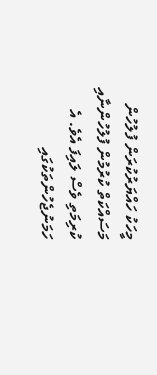މީހަކު ހައްޔަރުކުރަން ފުލުހުން މަސައްކަތް ކުރުމުން ފުލުހުންނާއި ކުރިމަތި ވެސް ލައިފަ އެވެ. އެ ހަމަނުޖެހުންތަކުގައި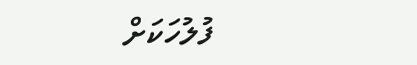ފުލުހަކަށް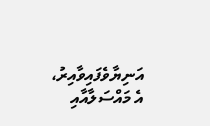އަނިޔާވެފައިވާއިރު، އެ މައްސަލާއާއި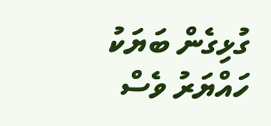ގުޅިގެން ބަޔަކު ހައްޔަރު ވެސް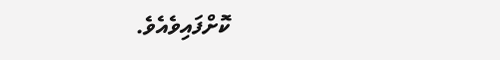ކޮށްފައިވެއެވެ.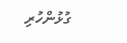ގުޅުންހުރި